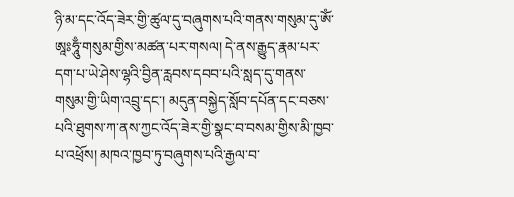ཉི་མ་དང་འོད་ཟེར་གྱི་ཚུལ་དུ་བཞུགས་པའི་གནས་གསུམ་དུ་ཨོཾ་ཨཱཿཧཱུྃ་གསུམ་གྱིས་མཚན་པར་གསལ། དེ་ནས་རྒྱུད་རྣམ་པར་དག་པ་ཡེ་ཤེས་ལྷའི་བྱིན་རླབས་དབབ་པའི་སླད་དུ་གནས་གསུམ་གྱི་ཡིག་འབྲུ་དང་། མདུན་བསྐྱེད་སློབ་དཔོན་དང་བཅས་པའི་ཐུགས་ཀ་ནས་ཀྱང་འོད་ཟེར་གྱི་སྣང་བ་བསམ་གྱིས་མི་ཁྱབ་པ་འཕྲོས། མཁའ་ཁྱབ་ཏུ་བཞུགས་པའི་རྒྱལ་བ་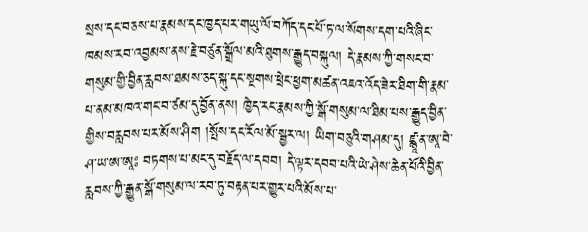སྲས་དང་བཅས་པ་རྣམས་དང་ཁྱད་པར་གཡུ་ལོ་བཀོད་དང་པོ་ཏ་ལ་སོགས་དག་པའི་ཞིང་ཁམས་རབ་འབྱམས་ནས་རྗེ་བཙུན་སྒྲོལ་མའི་ཐུགས་རྒྱུད་བསྐུལ། དེ་རྣམས་ཀྱི་གསང་བ་གསུམ་གྱི་བྱིན་རླབས་ཐམས་ཅད་སྐུ་དང་སྔགས་ཕྲེང་ཕྱག་མཚན་འཇའ་འོད་ཟེར་ཐིག་གི་རྣམ་པ་ནམ་མཁའ་གང་བ་ཙམ་དུ་བྱོན་ནས། ཁྱེད་རང་རྣམས་ཀྱི་སྒོ་གསུམ་ལ་ཐིམ་པས་རྒྱུད་བྱིན་གྱིས་བརླབས་པར་མོས་ཤིག །སྤོས་དང་རོལ་མོ་སྦྱར་ལ། ཡིག་བཅུའི་གཤམ་དུ། ཛྙཱ་ན་ཨཱ་བེ་ཤ་ཡ་ཨ་ཨཱཿ བཏགས་པ་མང་དུ་བརྗོད་ལ་དབབ། དེ་ལྟར་དབབ་པའི་ཡེ་ཤེས་ཆེན་པོའི་བྱིན་རླབས་ཀྱི་རྒྱུན་སྒོ་གསུམ་ལ་རབ་ཏུ་བརྟན་པར་གྱུར་པའི་མོས་པ་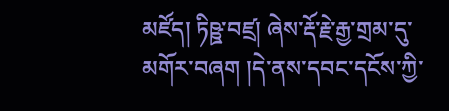མཛོད། ཏིཥྛ་བཛྲ། ཞེས་རྡོ་རྗེ་རྒྱ་གྲམ་དུ་མགོར་བཞག །དེ་ནས་དབང་དངོས་ཀྱི་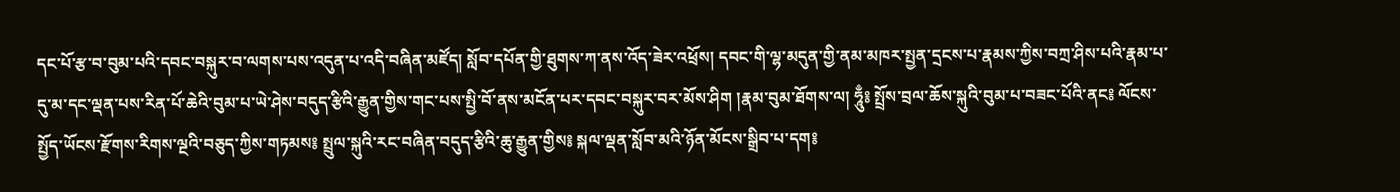དང་པོ་རྩ་བ་བུམ་པའི་དབང་བསྐུར་བ་ལགས་པས་འདུན་པ་འདི་བཞིན་མཛོད། སློབ་དཔོན་གྱི་ཐུགས་ཀ་ནས་འོད་ཟེར་འཕྲོས། དབང་གི་ལྷ་མདུན་གྱི་ནམ་མཁར་སྤྱན་དྲངས་པ་རྣམས་ཀྱིས་བཀྲ་ཤིས་པའི་རྣམ་པ་དུ་མ་དང་ལྡན་པས་རིན་པོ་ཆེའི་བུམ་པ་ཡེ་ཤེས་བདུད་རྩིའི་རྒྱུན་གྱིས་གང་པས་སྤྱི་བོ་ནས་མངོན་པར་དབང་བསྐུར་བར་མོས་ཤིག །རྣམ་བུམ་ཐོགས་ལ། ཧཱུྃ༔ སྤྲོས་བྲལ་ཆོས་སྐུའི་བུམ་པ་བཟང་པོའི་ནང༔ ལོངས་སྤྱོད་ཡོངས་རྫོགས་རིགས་ལྔའི་བཅུད་ཀྱིས་གཏམས༔ སྤྲུལ་སྐུའི་རང་བཞིན་བདུད་རྩིའི་ཆུ་རྒྱུན་གྱིས༔ སྐལ་ལྡན་སློབ་མའི་ཉོན་མོངས་སྒྲིབ་པ་དག༔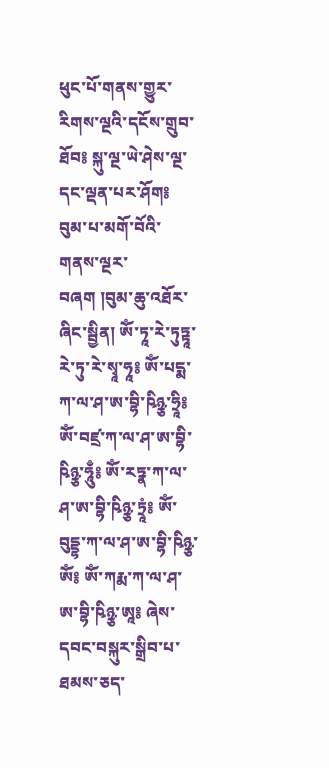ཕུང་པོ་གནས་གྱུར་རིགས་ལྔའི་དངོས་གྲུབ་ཐོབ༔ སྐུ་ལྔ་ཡེ་ཤེས་ལྔ་དང་ལྡན་པར་ཤོག༔ བུམ་པ་མགོ་བོའི་གནས་ལྔར་བཞག །བུམ་ཆུ་འཐོར་ཞིང་སྦྱིན། ཨོཾ་ཏཱ་རེ་ཏུཏྟཱ་རེ་ཏུ་རེ་སྭཱ་ཧཱ༔ ཨོཾ་པདྨ་ཀ་ལ་ཤ་ཨ་བྷི་ཥིཉྩ་ཧྲཱི༔ ཨོཾ་བཛྲ་ཀ་ལ་ཤ་ཨ་བྷི་ཥིཉྩ་ཧཱུྃ༔ ཨོཾ་རཏྣ་ཀ་ལ་ཤ་ཨ་བྷི་ཥིཉྩ་ཏྲཱཾ༔ ཨོཾ་བུདྡྷ་ཀ་ལ་ཤ་ཨ་བྷི་ཥིཉྩ་ཨོཾ༔ ཨོཾ་ཀརྨ་ཀ་ལ་ཤ་ཨ་བྷི་ཥིཉྩ་ཨཱ༔ ཞེས་དབང་བསྐུར་སྒྲིབ་པ་ཐམས་ཅད་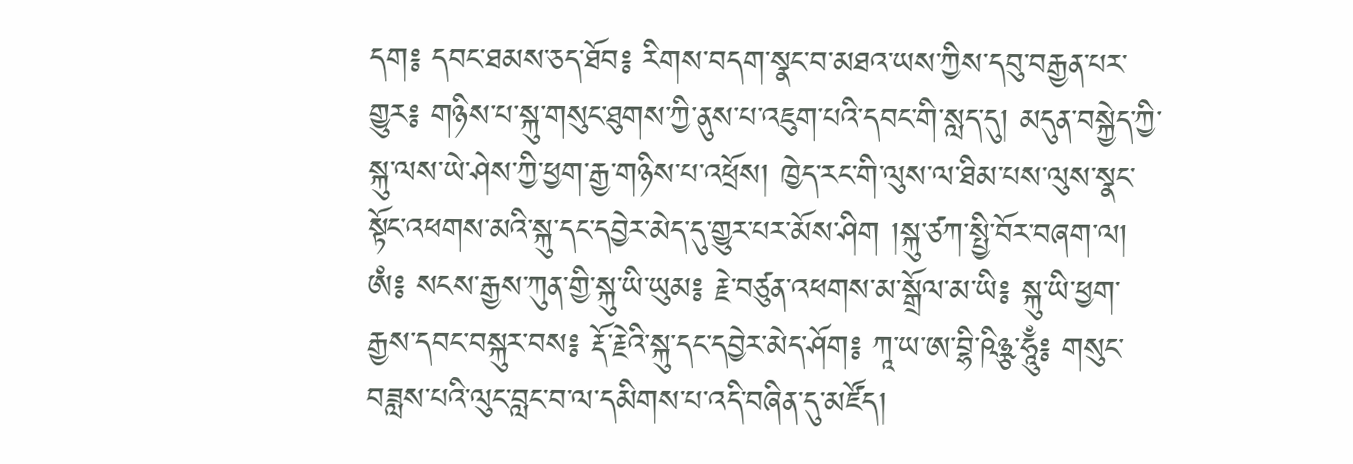དག༔ དབང་ཐམས་ཅད་ཐོབ༔ རིགས་བདག་སྣང་བ་མཐའ་ཡས་ཀྱིས་དབུ་བརྒྱན་པར་གྱུར༔ གཉིས་པ་སྐུ་གསུང་ཐུགས་ཀྱི་ནུས་པ་འཇུག་པའི་དབང་གི་སླད་དུ། མདུན་བསྐྱེད་ཀྱི་སྐུ་ལས་ཡེ་ཤེས་ཀྱི་ཕྱག་རྒྱ་གཉིས་པ་འཕྲོས། ཁྱེད་རང་གི་ལུས་ལ་ཐིམ་པས་ལུས་སྣང་སྟོང་འཕགས་མའི་སྐུ་དང་དབྱེར་མེད་དུ་གྱུར་པར་མོས་ཤིག །སྐུ་ཙཀ་སྤྱི་བོར་བཞག་ལ། ཨཾ༔ སངས་རྒྱས་ཀུན་གྱི་སྐུ་ཡི་ཡུམ༔ རྗེ་བཙུན་འཕགས་མ་སྒྲོལ་མ་ཡི༔ སྐུ་ཡི་ཕྱག་རྒྱས་དབང་བསྐུར་བས༔ རྡོ་རྗེའི་སྐུ་དང་དབྱེར་མེད་ཤོག༔ ཀཱ་ཡ་ཨ་བྷི་ཥིཉྩ་ཧཱུྃ༔ གསུང་བཟླས་པའི་ལུང་བླང་བ་ལ་དམིགས་པ་འདི་བཞིན་དུ་མཛོད།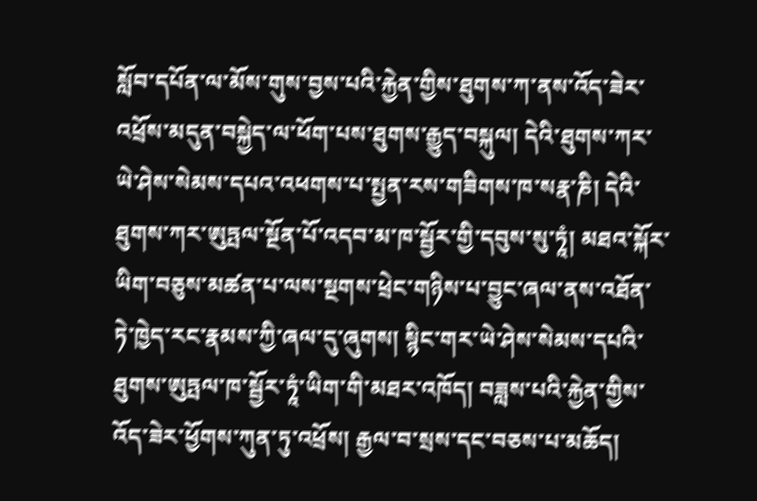སློབ་དཔོན་ལ་མོས་གུས་བྱས་པའི་རྐྱེན་གྱིས་ཐུགས་ཀ་ནས་འོད་ཟེར་འཕྲོས་མདུན་བསྐྱེད་ལ་ཕོག་པས་ཐུགས་རྒྱུད་བསྐུལ། དེའི་ཐུགས་ཀར་ཡེ་ཤེས་སེམས་དཔའ་འཕགས་པ་སྤྱན་རས་གཟིགས་ཁ་སརྣ་ཎི། དེའི་ཐུགས་ཀར་ཨུཏྤལ་སྔོན་པོ་འདབ་མ་ཁ་སྦྱོར་གྱི་དབུས་སུ་ཏཱཾ། མཐའ་སྐོར་ཡིག་བཅུས་མཚན་པ་ལས་སྔགས་ཕྲེང་གཉིས་པ་བྱུང་ཞལ་ནས་འཐོན་ཏེ་ཁྱེད་རང་རྣམས་ཀྱི་ཞལ་དུ་ཞུགས། སྙིང་གར་ཡེ་ཤེས་སེམས་དཔའི་ཐུགས་ཨུཏྤལ་ཁ་སྦྱོར་ཏཱཾ་ཡིག་གི་མཐར་འཁོད། བཟླས་པའི་རྐྱེན་གྱིས་འོད་ཟེར་ཕྱོགས་ཀུན་ཏུ་འཕྲོས། རྒྱལ་བ་སྲས་དང་བཅས་པ་མཆོད།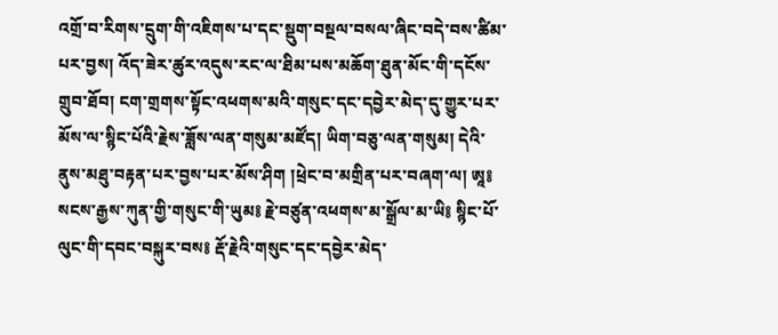འགྲོ་བ་རིགས་དྲུག་གི་འཇིགས་པ་དང་སྡུག་བསྔལ་བསལ་ཞིང་བདེ་བས་ཚིམ་པར་བྱས། འོད་ཟེར་ཚུར་འདུས་རང་ལ་ཐིམ་པས་མཆོག་ཐུན་མོང་གི་དངོས་གྲུབ་ཐོབ། ངག་གྲགས་སྟོང་འཕགས་མའི་གསུང་དང་དབྱེར་མེད་དུ་གྱུར་པར་མོས་ལ་སྙིང་པོའི་རྗེས་ཟློས་ལན་གསུམ་མཛོད། ཡིག་བཅུ་ལན་གསུམ། དེའི་ནུས་མཐུ་བརྟན་པར་བྱས་པར་མོས་ཤིག །ཕྲེང་བ་མགྲིན་པར་བཞག་ལ། ཨཱ༔ སངས་རྒྱས་ཀུན་གྱི་གསུང་གི་ཡུམ༔ རྗེ་བཙུན་འཕགས་མ་སྒྲོལ་མ་ཡི༔ སྙིང་པོ་ལུང་གི་དབང་བསྐུར་བས༔ རྡོ་རྗེའི་གསུང་དང་དབྱེར་མེད་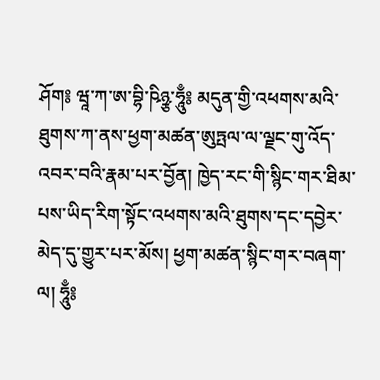ཤོག༔ ཝཱ་ཀ་ཨ་བྷི་ཥིཉྩ་ཧཱུྃ༔ མདུན་གྱི་འཕགས་མའི་ཐུགས་ཀ་ནས་ཕྱག་མཚན་ཨུཏྤལ་ལ་ལྗང་གུ་འོད་འབར་བའི་རྣམ་པར་བྱོན། ཁྱེད་རང་གི་སྙིང་གར་ཐིམ་པས་ཡིད་རིག་སྟོང་འཕགས་མའི་ཐུགས་དང་དབྱེར་མེད་དུ་གྱུར་པར་མོས། ཕྱག་མཚན་སྙིང་གར་བཞག་ལ། ཧཱུྃ༔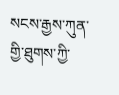སངས་རྒྱས་ཀུན་གྱི་ཐུགས་ཀྱི་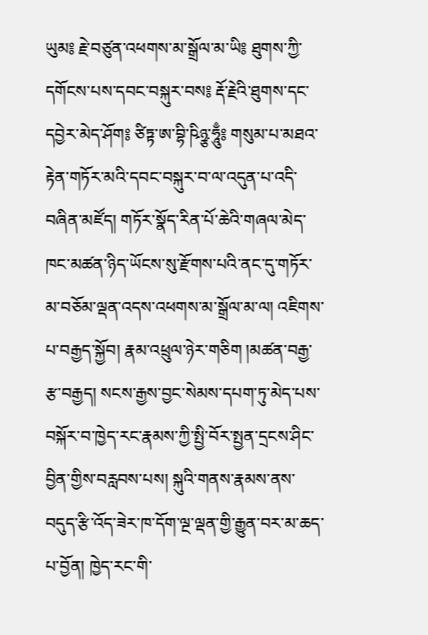ཡུམ༔ རྗེ་བཙུན་འཕགས་མ་སྒྲོལ་མ་ཡི༔ ཐུགས་ཀྱི་དགོངས་པས་དབང་བསྐུར་བས༔ རྡོ་རྗེའི་ཐུགས་དང་དབྱེར་མེད་ཤོག༔ ཙིཏྟ་ཨ་བྷི་ཥིཉྩ་ཧཱུྃ༔ གསུམ་པ་མཐའ་རྟེན་གཏོར་མའི་དབང་བསྐུར་བ་ལ་འདུན་པ་འདི་བཞིན་མཛོད། གཏོར་སྣོད་རིན་པོ་ཆེའི་གཞལ་མེད་ཁང་མཚན་ཉིད་ཡོངས་སུ་རྫོགས་པའི་ནང་དུ་གཏོར་མ་བཅོམ་ལྡན་འདས་འཕགས་མ་སྒྲོལ་མ་ལ། འཇིགས་པ་བརྒྱད་སྐྱོབ། རྣམ་འཕྲུལ་ཉེར་གཅིག །མཚན་བརྒྱ་རྩ་བརྒྱད། སངས་རྒྱས་བྱང་སེམས་དཔག་ཏུ་མེད་པས་བསྐོར་བ་ཁྱེད་རང་རྣམས་ཀྱི་སྤྱི་བོར་སྤྱན་དྲངས་ཤིང་བྱིན་གྱིས་བརླབས་པས། སྐུའི་གནས་རྣམས་ནས་བདུད་རྩི་འོད་ཟེར་ཁ་དོག་ལྔ་ལྡན་གྱི་རྒྱུན་བར་མ་ཆད་པ་བྱོན། ཁྱེད་རང་གི་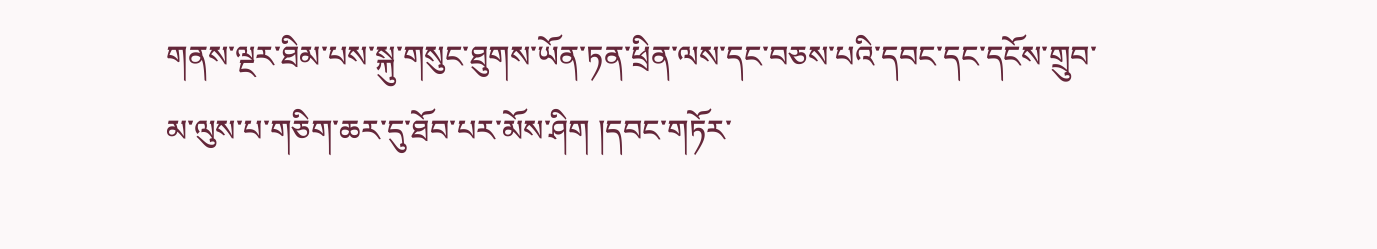གནས་ལྔར་ཐིམ་པས་སྐུ་གསུང་ཐུགས་ཡོན་ཏན་ཕྲིན་ལས་དང་བཅས་པའི་དབང་དང་དངོས་གྲུབ་མ་ལུས་པ་གཅིག་ཆར་དུ་ཐོབ་པར་མོས་ཤིག །དབང་གཏོར་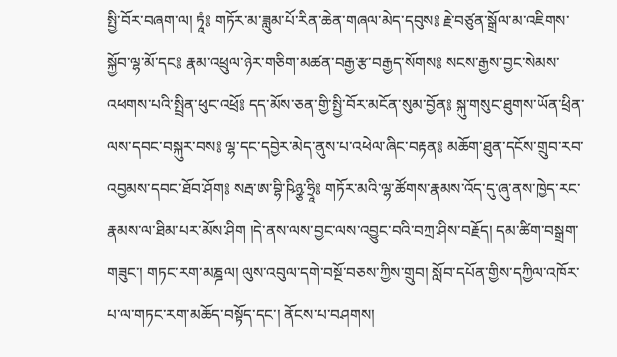སྤྱི་བོར་བཞག་ལ། ཏཱཾ༔ གཏོར་མ་ཟླུམ་པོ་རིན་ཆེན་གཞལ་མེད་དབུས༔ རྗེ་བཙུན་སྒྲོལ་མ་འཇིགས་སྐྱོབ་ལྷ་མོ་དང༔ རྣམ་འཕྲུལ་ཉེར་གཅིག་མཚན་བརྒྱ་རྩ་བརྒྱད་སོགས༔ སངས་རྒྱས་བྱང་སེམས་འཕགས་པའི་སྤྲིན་ཕུང་འཕྲོ༔ དད་མོས་ཅན་གྱི་སྤྱི་བོར་མངོན་སུམ་བྱོན༔ སྐུ་གསུང་ཐུགས་ཡོན་ཕྲིན་ལས་དབང་བསྐུར་བས༔ ལྷ་དང་དབྱེར་མེད་ནུས་པ་འཕེལ་ཞིང་བརྟན༔ མཆོག་ཐུན་དངོས་གྲུབ་རབ་འབྱམས་དབང་ཐོབ་ཤོག༔ སརྦ་ཨ་བྷི་ཥིཉྩ་ཧྲཱི༔ གཏོར་མའི་ལྷ་ཚོགས་རྣམས་འོད་དུ་ཞུ་ནས་ཁྱེད་རང་རྣམས་ལ་ཐིམ་པར་མོས་ཤིག །དེ་ནས་ལས་བྱང་ལས་འབྱུང་བའི་བཀྲ་ཤིས་བརྗོད། དམ་ཚིག་བསྒྲག་གཟུང་། གཏང་རག་མཎྜལ། ལུས་འབུལ་དགེ་བསྔོ་བཅས་ཀྱིས་གྲུབ། སློབ་དཔོན་གྱིས་དཀྱིལ་འཁོར་པ་ལ་གཏང་རག་མཆོད་བསྟོད་དང་། ནོངས་པ་བཤགས།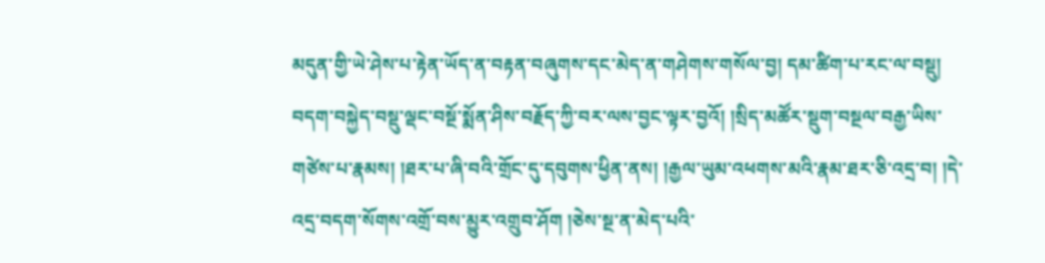མདུན་གྱི་ཡེ་ཤེས་པ་རྟེན་ཡོད་ན་བརྟན་བཞུགས་དང་མེད་ན་གཤེགས་གསོལ་བྱ། དམ་ཚིག་པ་རང་ལ་བསྡུ། བདག་བསྐྱེད་བསྡུ་ལྡང་བསྔོ་སྨོན་ཤིས་བརྗོད་ཀྱི་བར་ལས་བྱང་ལྟར་བྱའོ། །སྲིད་མཚོར་སྡུག་བསྔལ་བརྒྱ་ཡིས་གཙེས་པ་རྣམས། །ཐར་པ་ཞི་བའི་གྲོང་དུ་དབུགས་ཕྱིན་ནས། །རྒྱལ་ཡུམ་འཕགས་མའི་རྣམ་ཐར་ཅི་འདྲ་བ། །དེ་འདྲ་བདག་སོགས་འགྲོ་བས་མྱུར་འགྲུབ་ཤོག །ཅེས་སྔ་ན་མེད་པའི་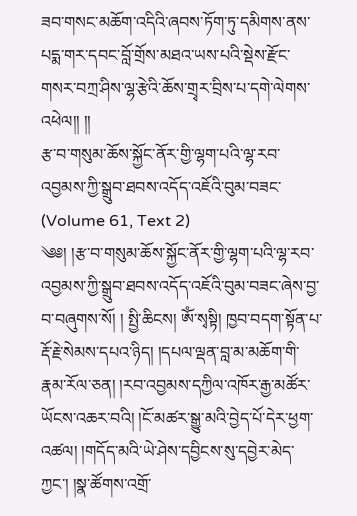ཟབ་གསང་མཆོག་འདིའི་ཞབས་ཏོག་ཏུ་དམིགས་ནས་པདྨ་གར་དབང་བློ་གྲོས་མཐའ་ཡས་པའི་སྡེས་རྫོང་གསར་བཀྲ་ཤིས་ལྷ་རྩེའི་ཆོས་གྲྭར་བྲིས་པ་དགེ་ལེགས་འཕེལ།། །།
རྩ་བ་གསུམ་ཆོས་སྐྱོང་ནོར་གྱི་ལྷག་པའི་ལྷ་རབ་འབྱམས་ཀྱི་སྒྲུབ་ཐབས་འདོད་འཇོའི་བུམ་བཟང་ (Volume 61, Text 2)
༄༅། །རྩ་བ་གསུམ་ཆོས་སྐྱོང་ནོར་གྱི་ལྷག་པའི་ལྷ་རབ་འབྱམས་ཀྱི་སྒྲུབ་ཐབས་འདོད་འཇོའི་བུམ་བཟང་ཞེས་བྱ་བ་བཞུགས་སོ། ། སྤྱི་ཆིངས། ཨོཾ་སྭསྟི། ཁྱབ་བདག་སྟོན་པ་རྡོ་རྗེ་སེམས་དཔའ་ཉིད། །དཔལ་ལྡན་བླ་མ་མཆོག་གི་རྣམ་རོལ་ཅན། །རབ་འབྱམས་དཀྱིལ་འཁོར་རྒྱ་མཚོར་ཡོངས་འཆར་བའི། །ངོ་མཚར་སྒྱུ་མའི་བྱེད་པོ་དེར་ཕྱག་འཚལ། །གདོད་མའི་ཡེ་ཤེས་དབྱིངས་སུ་དབྱེར་མེད་ཀྱང་། །སྣ་ཚོགས་འགྲོ་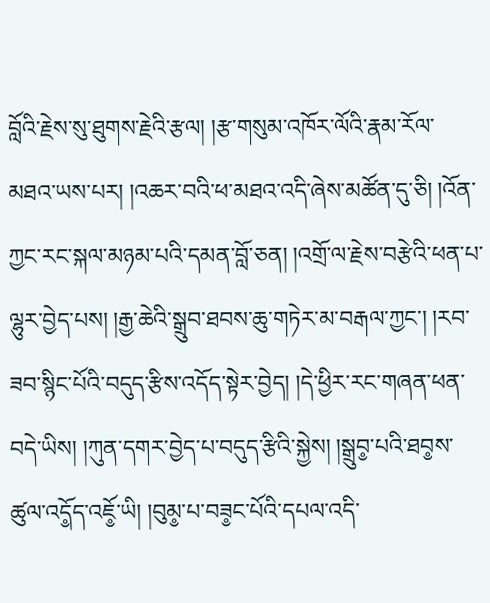བློའི་རྗེས་སུ་ཐུགས་རྗེའི་རྩལ། །རྩ་གསུམ་འཁོར་ལོའི་རྣམ་རོལ་མཐའ་ཡས་པར། །འཆར་བའི་ཕ་མཐའ་འདི་ཞེས་མཚོན་དུ་ཅི། །འོན་ཀྱང་རང་སྐལ་མཉམ་པའི་དམན་བློ་ཅན། །འགྲོ་ལ་རྗེས་བརྩེའི་ཕན་པ་ལྷུར་བྱེད་པས། །རྒྱ་ཆེའི་སྒྲུབ་ཐབས་ཆུ་གཏེར་མ་བརྒལ་ཀྱང་། །རབ་ཟབ་སྙིང་པོའི་བདུད་རྩིས་འདོད་སྟེར་བྱེད། །དེ་ཕྱིར་རང་གཞན་ཕན་བདེ་ཡིས། །ཀུན་དགར་བྱེད་པ་བདུད་རྩིའི་སྐྱེས། །སྒྲུབ༵་པའི་ཐབ༵ས་ཚུལ་འདོ༵ད་འཇོ༵་ཡི། །བུམ༵་པ་བཟ༵ང་པོའི་དཔལ་འདི་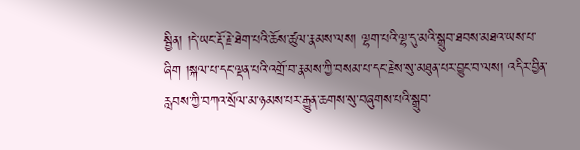སྦྱིན། །དེ་ཡང་རྡོ་རྗེ་ཐེག་པའི་ཆོས་ཚུལ་རྣམས་ལས། ལྷག་པའི་ལྷ་དུ་མའི་སྒྲུབ་ཐབས་མཐའ་ཡས་པ་ཞིག །སྐལ་པ་དང་ལྡན་པའི་འགྲོ་བ་རྣམས་ཀྱི་བསམ་པ་དང་རྗེས་སུ་མཐུན་པར་བྱུང་བ་ལས། འདིར་བྱིན་རླབས་ཀྱི་བཀའ་སྲོལ་མ་ཉམས་པར་རྒྱུན་ཆགས་སུ་བཞུགས་པའི་སྒྲུབ་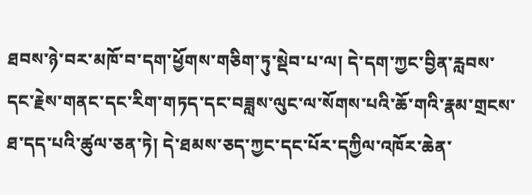ཐབས་ཉེ་བར་མཁོ་བ་དག་ཕྱོགས་གཅིག་ཏུ་སྡེབ་པ་ལ། དེ་དག་ཀྱང་བྱིན་རླབས་དང་རྗེས་གནང་དང་རིག་གཏད་དང་བཟླས་ལུང་ལ་སོགས་པའི་ཆོ་གའི་རྣམ་གྲངས་ཐ་དད་པའི་ཚུལ་ཅན་ཏེ། དེ་ཐམས་ཅད་ཀྱང་དང་པོར་དཀྱིལ་འཁོར་ཆེན་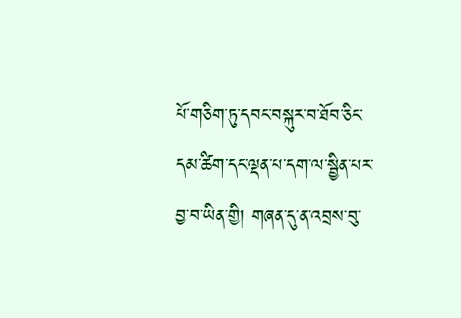པོ་གཅིག་ཏུ་དབང་བསྐུར་བ་ཐོབ་ཅིང་དམ་ཚིག་དང་ལྡན་པ་དག་ལ་སྦྱིན་པར་བྱ་བ་ཡིན་གྱི། གཞན་དུ་ན་འབྲས་བུ་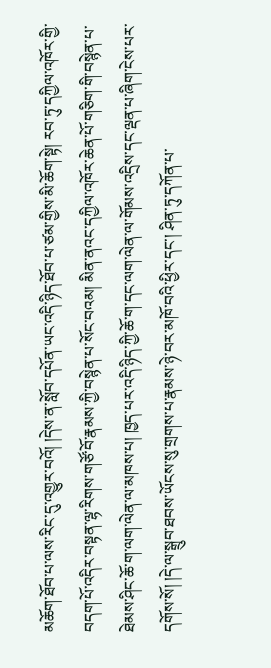མཆོག་ཐོབ་པ་ལས་རིང་དུ་འགྱུར་བའོ། །དེས་ན་སློབ་དཔོན་ཡང་འདི་ཉིད་ཐོབ་པ་ཙམ་གྱིས་མི་ཆོག་སྟེ། རབ་ཏུ་དཀྱིལ་འཁོར་གྱི་བདག་པོ་འདིར་བསྟན་ལྷ་རིགས་གཙོ་བོ་རྣམས་ཀྱི་བསྙེན་པ་སོང་བའམ། མིན་ནའང་དཀྱིལ་འཁོར་ཆེན་པོ་གཅིག་གི་བསྙེན་པ་ཐེམས་ཤིང་ཆོ་ག་ལག་ལེན་ལ་མཁས་པ། ཁྱད་པར་འདི་ཉིད་ཀྱི་ཆོ་ག་དང་ལག་ལེན་ལ་གོམས་འདྲིས་དང་ལྡན་པ་ཞིག་ངེས་པར་དགོས་སོ། །དེ་ལ་སྒྲུབ་ཐབས་ཡོངས་སུ་གྲགས་པ་རྣམས་ཉེ་བར་མཁོ་བའི་ཕྱིར་དང་། ཤིན་ཏུ་དཀོན་པ་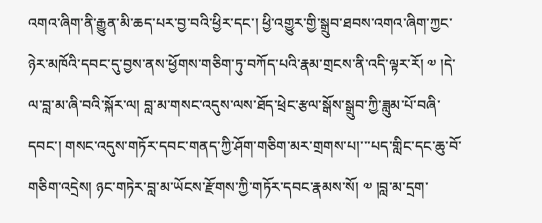འགའ་ཞིག་ནི་རྒྱུན་མི་ཆད་པར་བྱ་བའི་ཕྱིར་དང་། ཕྱི་འགྱུར་གྱི་སྒྲུབ་ཐབས་འགའ་ཞིག་ཀྱང་ཉེར་མཁོའི་དབང་དུ་བྱས་ནས་ཕྱོགས་གཅིག་ཏུ་བཀོད་པའི་རྣམ་གྲངས་ནི་འདི་ལྟར་རོ། ༧ །དེ་ལ་བླ་མ་ཞི་བའི་སྐོར་ལ། བླ་མ་གསང་འདུས་ལས་ཐོད་ཕྲེང་རྩལ་སྒོས་སྒྲུབ་ཀྱི་ཟླུམ་པོ་བཞི་དབང་། གསང་འདུས་གཏོར་དབང་གནད་ཀྱི་ཤོག་གཅིག་མར་གྲགས་པ།་་་པད་གླིང་དང་ཆུ་བོ་གཅིག་འདྲེས། ཉང་གཏེར་བླ་མ་ཡོངས་རྫོགས་ཀྱི་གཏོར་དབང་རྣམས་སོ། ༧ །བླ་མ་དྲག་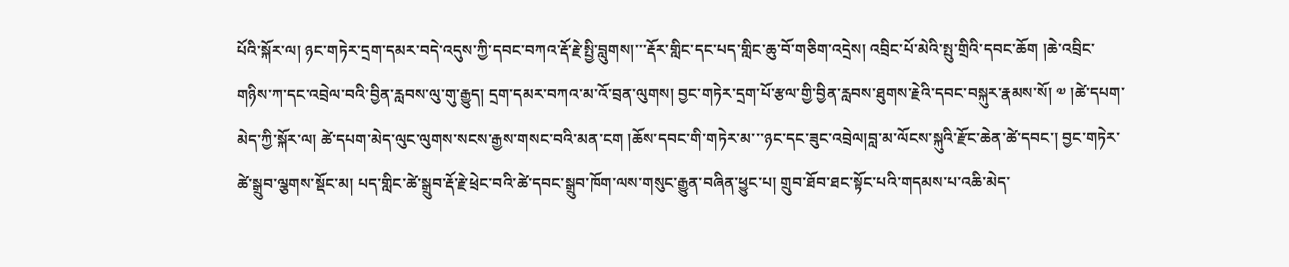པོའི་སྐོར་ལ། ཉང་གཏེར་དྲག་དམར་བདེ་འདུས་ཀྱི་དབང་བཀའ་རྡོ་རྗེ་སྤྱི་བླུགས།་་་རྡོར་གླིང་དང་པད་གླིང་ཆུ་བོ་གཅིག་འདྲེས། འབྲིང་པོ་མེའི་སྤུ་གྲིའི་དབང་ཆོག །ཆེ་འབྲིང་གཉིས་ཀ་དང་འབྲེལ་བའི་བྱིན་རླབས་ལུ་གུ་རྒྱུད། དྲག་དམར་བཀའ་མ་འོ་བྲན་ལུགས། བྱང་གཏེར་དྲག་པོ་རྩལ་གྱི་བྱིན་རླབས་ཐུགས་རྗེའི་དབང་བསྐུར་རྣམས་སོ། ༧ །ཚེ་དཔག་མེད་ཀྱི་སྐོར་ལ། ཚེ་དཔག་མེད་ལུང་ལུགས་སངས་རྒྱས་གསང་བའི་མན་ངག །ཆོས་དབང་གི་གཏེར་མ་་་ཉང་དང་ཟུང་འབྲེལ།བླ་མ་ལོངས་སྐུའི་རྫོང་ཆེན་ཚེ་དབང་། བྱང་གཏེར་ཚེ་སྒྲུབ་ལྕགས་སྡོང་མ། པད་གླིང་ཚེ་སྒྲུབ་རྡོ་རྗེ་ཕྲེང་བའི་ཚེ་དབང་སྒྲུབ་ཁོག་ལས་གསུང་རྒྱུན་བཞིན་ཕྱུང་པ། གྲུབ་ཐོབ་ཐང་སྟོང་པའི་གདམས་པ་འཆི་མེད་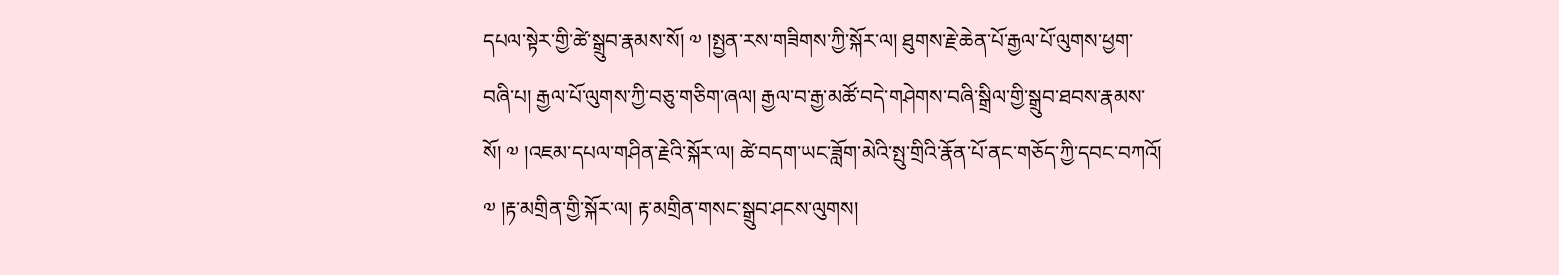དཔལ་སྟེར་གྱི་ཚེ་སྒྲུབ་རྣམས་སོ། ༧ །སྤྱན་རས་གཟིགས་ཀྱི་སྐོར་ལ། ཐུགས་རྗེ་ཆེན་པོ་རྒྱལ་པོ་ལུགས་ཕྱག་བཞི་པ། རྒྱལ་པོ་ལུགས་ཀྱི་བཅུ་གཅིག་ཞལ། རྒྱལ་བ་རྒྱ་མཚོ་བདེ་གཤེགས་བཞི་སྒྲིལ་གྱི་སྒྲུབ་ཐབས་རྣམས་སོ། ༧ །འཇམ་དཔལ་གཤིན་རྗེའི་སྐོར་ལ། ཚེ་བདག་ཡང་ཟློག་མེའི་སྤུ་གྲིའི་རྣོན་པོ་ནང་གཅོད་ཀྱི་དབང་བཀའོ། ༧ །རྟ་མགྲིན་གྱི་སྐོར་ལ། རྟ་མགྲིན་གསང་སྒྲུབ་ཤངས་ལུགས།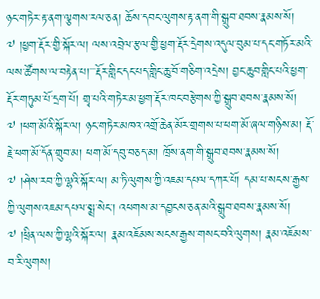ཉང་གཏེར་རྟ་ནག་ལྕགས་རལ་ཅན། ཆོས་དབང་ལུགས་རྟ་ནག་གི་སྒྲུབ་ཐབས་རྣམས་སོ། ༧ །ཕྱག་རྡོར་གྱི་སྐོར་ལ། ལས་འབྲེལ་རྩལ་གྱི་ཕྱག་རྡོར་དྲེགས་འདུལ་བུམ་པ་དང་གཏོར་མའི་ལས་ཚོགས་ལ་བརྟེན་པ།་་་རྡོར་གླིང་དང་པད་གླིང་ཆུ་བོ་གཅིག་འདྲེས། བྱང་ཆུབ་གླིང་པའི་ཕྱག་རྡོར་གཏུམ་པོ་དྲག་པོ། གྲྭ་པའི་གཏེར་མ་ཕྱག་རྡོར་ཁང་བརྩེགས་ཀྱི་སྒྲུབ་ཐབས་རྣམས་སོ། ༧ །ཕག་མོའི་སྐོར་ལ། ཉང་གཏེར་མཁའ་འགྲོ་ཆེན་མོར་གྲགས་པ་ཕག་མོ་ཞལ་གཉིས་མ། རྡོ་རྗེ་ཕག་མོ་དོན་གྲུབ་མ། ཕག་མོ་དབུ་བཅད་མ། ཁྲོས་ནག་གི་སྒྲུབ་ཐབས་རྣམས་སོ། ༧ །ཤེས་རབ་ཀྱི་ལྷའི་སྐོར་ལ། མ་ཏི་ལུགས་ཀྱི་འཇམ་དཔལ་དཀར་པོ། དམ་པ་སངས་རྒྱས་ཀྱི་ལུགས་འཇམ་དཔལ་སྨྲ་སེང་། འཕགས་མ་དབྱངས་ཅན་མའི་སྒྲུབ་ཐབས་རྣམས་སོ། ༧ །ཕྲིན་ལས་ཀྱི་ལྷའི་སྐོར་ལ། རྣམ་འཇོམས་སངས་རྒྱས་གསང་བའི་ལུགས། རྣམ་འཇོམས་བ་རི་ལུགས།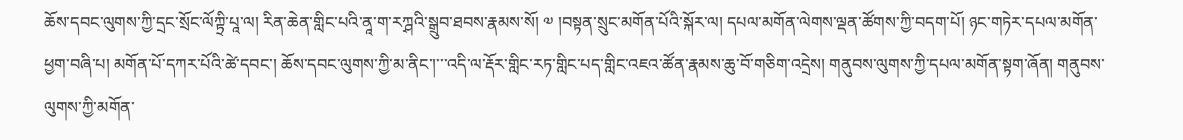ཆོས་དབང་ལུགས་ཀྱི་དྲང་སྲོང་ལོཀྟྲི་པཱ་ལ། རིན་ཆེན་གླིང་པའི་ནཱ་ག་རཀྴའི་སྒྲུབ་ཐབས་རྣམས་སོ། ༧ །བསྟན་སྲུང་མགོན་པོའི་སྐོར་ལ། དཔལ་མགོན་ལེགས་ལྡན་ཚོགས་ཀྱི་བདག་པོ། ཉང་གཏེར་དཔལ་མགོན་ཕྱག་བཞི་པ། མགོན་པོ་དཀར་པོའི་ཚེ་དབང་། ཆོས་དབང་ལུགས་ཀྱི་མ་ནིང་།་་་འདི་ལ་རྡོར་གླིང་རཏ་གླིང་པད་གླིང་འཇའ་ཚོན་རྣམས་ཆུ་བོ་གཅིག་འདྲེས། གནུབས་ལུགས་ཀྱི་དཔལ་མགོན་སྟག་ཞོན། གནུབས་ལུགས་ཀྱི་མགོན་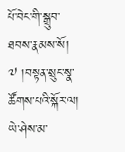པོ་བེང་གི་སྒྲུབ་ཐབས་རྣམས་སོ། ༧ །བསྟན་སྲུང་སྣ་ཚོགས་པའི་སྐོར་ལ། ཡེ་ཤེས་མ་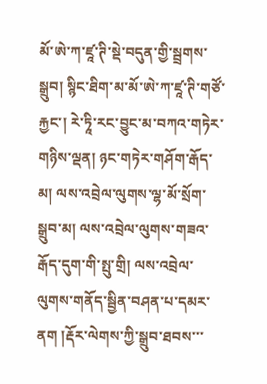མོ་ཨེ་ཀ་ཛཱ་ཊི་སྡེ་བདུན་གྱི་སྦྲགས་སྒྲུབ། སྙིང་ཐིག་མ་མོ་ཨེ་ཀ་ཛཱ་ཊི་གཙོ་རྐྱང་། རེ་ཏཱི་རང་བྱུང་མ་བཀའ་གཏེར་གཉིས་ལྡན། ཉང་གཏེར་གཤོག་རྒོད་མ། ལས་འབྲེལ་ལུགས་ལྷ་མོ་སྲོག་སྒྲུབ་མ། ལས་འབྲེལ་ལུགས་གཟའ་རྒོད་དུག་གི་སྤུ་གྲི། ལས་འབྲེལ་ལུགས་གནོད་སྦྱིན་བཤན་པ་དམར་ནག །རྡོར་ལེགས་ཀྱི་སྒྲུབ་ཐབས་་་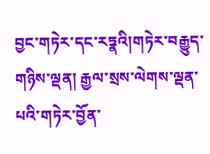བྱང་གཏེར་དང་རཏྣའི།གཏེར་བརྒྱུད་གཉིས་ལྡན། རྒྱལ་སྲས་ལེགས་ལྡན་པའི་གཏེར་བྱོན་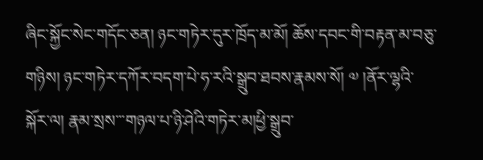ཞིང་སྐྱོང་སེང་གདོང་ཅན། ཉང་གཏེར་དུར་ཁྲོད་མ་མོ། ཆོས་དབང་གི་བརྟན་མ་བཅུ་གཉིས། ཉང་གཏེར་དཀོར་བདག་པེ་ཧ་རའི་སྒྲུབ་ཐབས་རྣམས་སོ། ༧ །ནོར་ལྷའི་སྐོར་ལ། རྣམ་སྲས་་་གཉལ་པ་ཉི་ཤེའི་གཏེར་མ།ཕྱི་སྒྲུབ་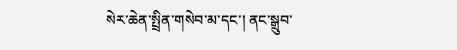སེར་ཆེན་སྤྲིན་གསེབ་མ་དང་། ནང་སྒྲུབ་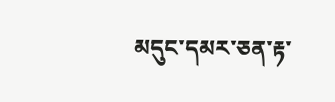མདུང་དམར་ཅན་རྟ་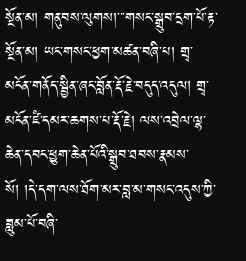སྔོན་མ། གནུབས་ལུགས།་་་གསང་སྒྲུབ་དྲག་པོ་རྟ་སྔོན་མ། ཡང་གསང་ཕྱག་མཚན་བཞི་པ། གྲྭ་མངོན་གནོད་སྦྱིན་ཞང་བློན་རྡོ་རྗེ་བདུད་འདུལ། གྲྭ་མངོན་ཛཾ་དམར་ཆགས་པ་རྡོ་རྗེ། ལས་འབྲེལ་ལྷ་ཆེན་དབང་ཕྱུག་ཆེན་པོའི་སྒྲུབ་ཐབས་རྣམས་སོ། །དེ་དག་ལས་ཐོག་མར་བླ་མ་གསང་འདུས་ཀྱི་ཟླུམ་པོ་བཞི་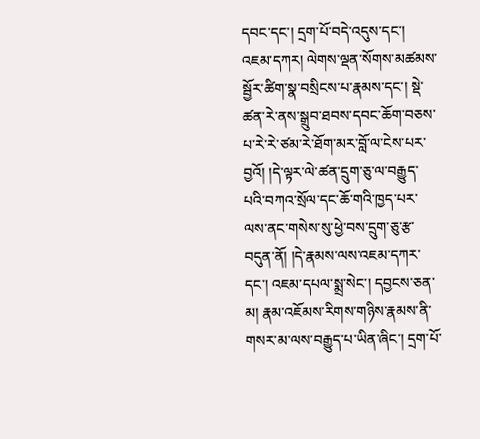དབང་དང་། དྲག་པོ་བདེ་འདུས་དང་། འཇམ་དཀར། ལེགས་ལྡན་སོགས་མཚམས་སྦྱོར་ཚིག་སྣ་བསྲིངས་པ་རྣམས་དང་། སྡེ་ཚན་རེ་ནས་སྒྲུབ་ཐབས་དབང་ཆོག་བཅས་པ་རེ་རེ་ཙམ་རེ་ཐོག་མར་བློ་ལ་ངེས་པར་བྱའོ། །དེ་ལྟར་ལེ་ཚན་དྲུག་ཅུ་ལ་བརྒྱུད་པའི་བཀའ་སྲོལ་དང་ཆོ་གའི་ཁྱད་པར་ལས་ནང་གསེས་སུ་ཕྱེ་བས་དྲུག་ཅུ་རྩ་བདུན་ནོ། །དེ་རྣམས་ལས་འཇམ་དཀར་དང་། འཇམ་དཔལ་སྨྲ་སེང་། དབྱངས་ཅན་མ། རྣམ་འཇོམས་རིགས་གཉིས་རྣམས་ནི་གསར་མ་ལས་བརྒྱུད་པ་ཡིན་ཞིང་། དྲག་པོ་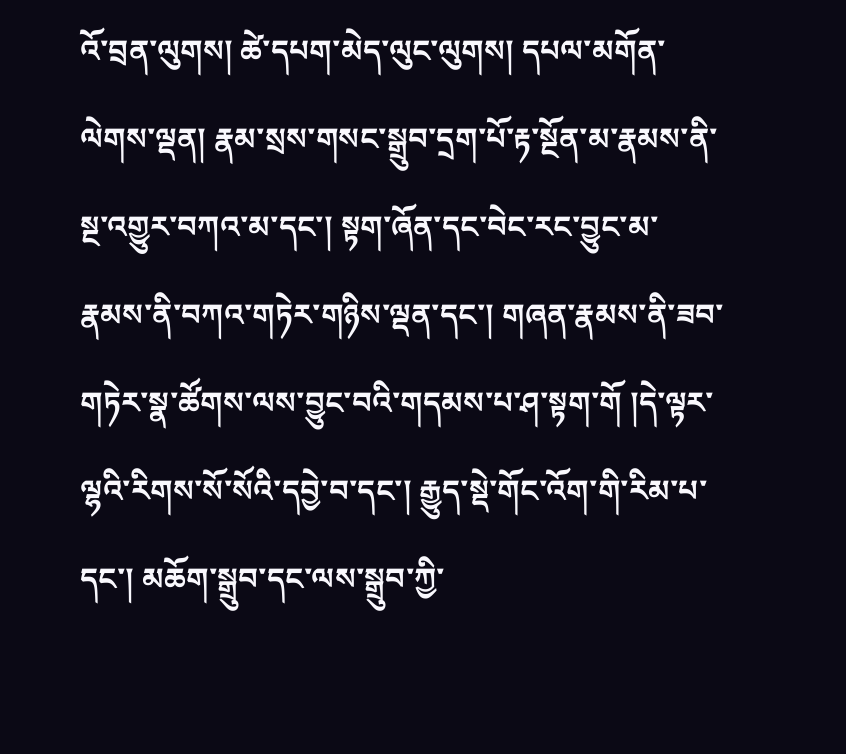འོ་བྲན་ལུགས། ཚེ་དཔག་མེད་ལུང་ལུགས། དཔལ་མགོན་ལེགས་ལྡན། རྣམ་སྲས་གསང་སྒྲུབ་དྲག་པོ་རྟ་སྔོན་མ་རྣམས་ནི་སྔ་འགྱུར་བཀའ་མ་དང་། སྟག་ཞོན་དང་བེང་རང་བྱུང་མ་རྣམས་ནི་བཀའ་གཏེར་གཉིས་ལྡན་དང་། གཞན་རྣམས་ནི་ཟབ་གཏེར་སྣ་ཚོགས་ལས་བྱུང་བའི་གདམས་པ་ཤ་སྟག་གོ །དེ་ལྟར་ལྷའི་རིགས་སོ་སོའི་དབྱེ་བ་དང་། རྒྱུད་སྡེ་གོང་འོག་གི་རིམ་པ་དང་། མཆོག་སྒྲུབ་དང་ལས་སྒྲུབ་ཀྱི་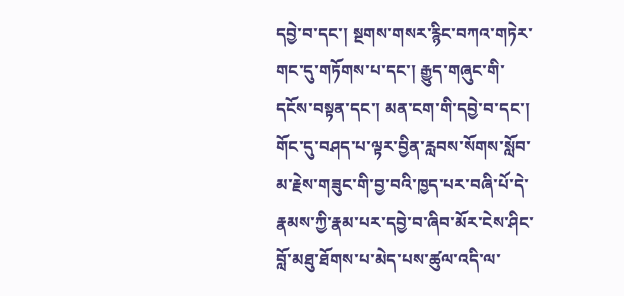དབྱེ་བ་དང་། སྔགས་གསར་རྙིང་བཀའ་གཏེར་གང་དུ་གཏོགས་པ་དང་། རྒྱུད་གཞུང་གི་དངོས་བསྟན་དང་། མན་ངག་གི་དབྱེ་བ་དང་། གོང་དུ་བཤད་པ་ལྟར་བྱིན་རླབས་སོགས་སློབ་མ་རྗེས་གཟུང་གི་བྱ་བའི་ཁྱད་པར་བཞི་པོ་དེ་རྣམས་ཀྱི་རྣམ་པར་དབྱེ་བ་ཞིབ་མོར་ངེས་ཤིང་བློ་མཐུ་ཐོགས་པ་མེད་པས་ཚུལ་འདི་ལ་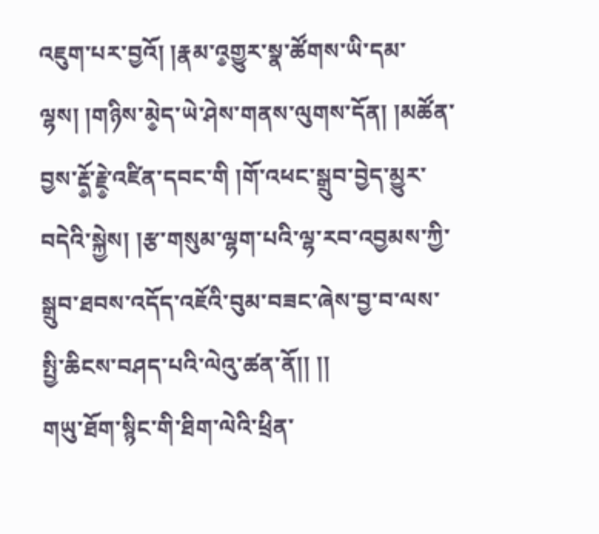འཇུག་པར་བྱའོ། །རྣམ་འ༵གྱུར་སྣ་ཚོགས་ཡི་དམ་ལྷས། །གཉིས་མེ༵ད་ཡེ་ཤེས་གནས་ལུགས་དོན། །མཚོན་བྱས་རྡོ༵་རྗེ༵་འཛིན་དབང་གི །གོ་འཕང་སྒྲུབ་བྱེད་མྱུར་བདེའི་སྐྱེས། །རྩ་གསུམ་ལྷག་པའི་ལྷ་རབ་འབྱམས་ཀྱི་སྒྲུབ་ཐབས་འདོད་འཇོའི་བུམ་བཟང་ཞེས་བྱ་བ་ལས་སྤྱི་ཆིངས་བཤད་པའི་ལེའུ་ཚན་ནོ།། །།
གཡུ་ཐོག་སྙིང་གི་ཐིག་ལེའི་ཕྲིན་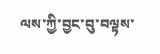ལས་ཀྱི་བྱང་བུ་བལྟས་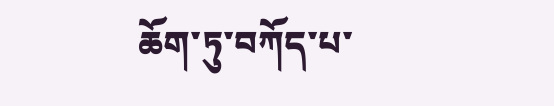ཆོག་ཏུ་བཀོད་པ་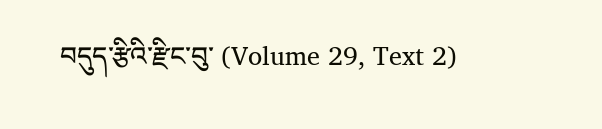བདུད་རྩིའི་རྫིང་བུ་ (Volume 29, Text 2)